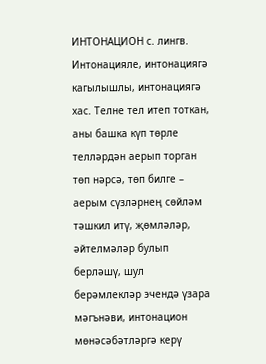ИНТОНАЦИОН с. лингв. Интонацияле, интонациягә кагылышлы, интонациягә хас. Телне тел итеп тоткан, аны башка күп төрле телләрдән аерып торган төп нәрсә, төп билге – аерым сүзләрнең сөйләм тәшкил итү, җөмләләр, әйтелмәләр булып берләшү, шул берәмлекләр эчендә үзара мәгънәви, интонацион мөнәсәбәтләргә керү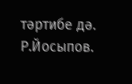тәртибе дә. Р.Йосыпов.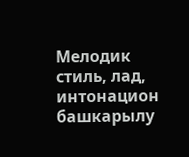Мелодик стиль, лад, интонацион башкарылу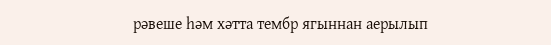рәвеше һәм хәтта тембр ягыннан аерылып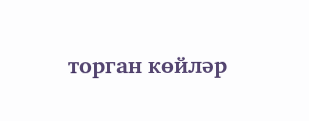торган көйләр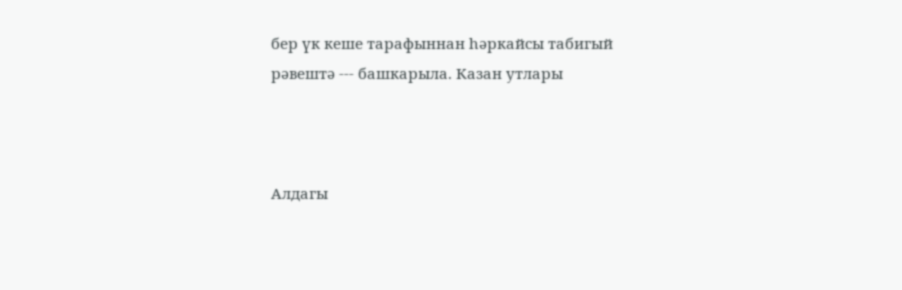бер үк кеше тарафыннан һәркайсы табигый рәвештә --- башкарыла. Казан утлары



Алдагы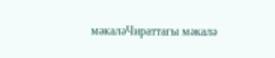мәкаләЧираттагы мәкалә